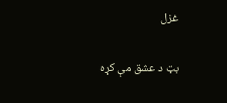غزل

بټ د عشق مې کړه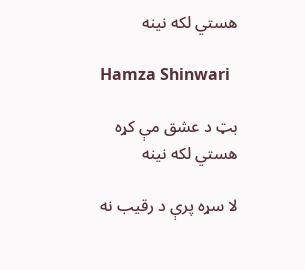هستي لکه نينه

Hamza Shinwari

بټ د عشق مې کړه هستي لکه نينه

لا سړه پرې د رقيب نه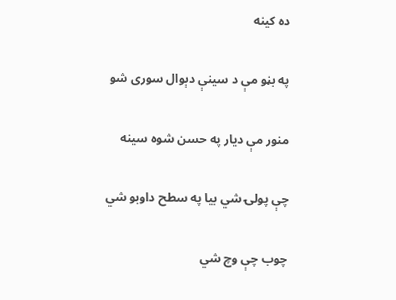ده کينه

په بڼو مې د سينې دېوال سوری شو

منور مې ديار په حسن شوه سينه

چې پولۍ شي بيا په سطح داوبو شي

چوب چې وچ شي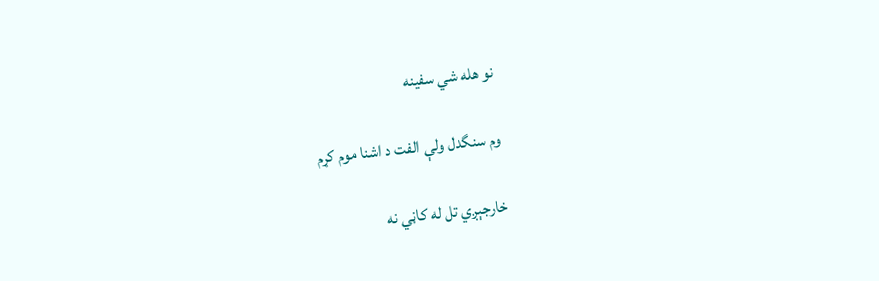نو هله شي سفينه

وم سنگدل ولې الفت د اشنا موم کړم

خارجېږي تل له کاڼي نه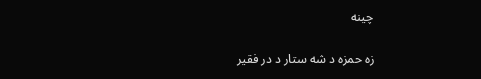چينه

زه حمزه د شه ستار د در فقير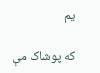يم

که پوشاک مې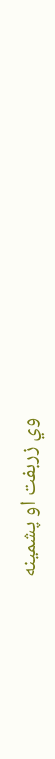وي زربفت او پشمينه